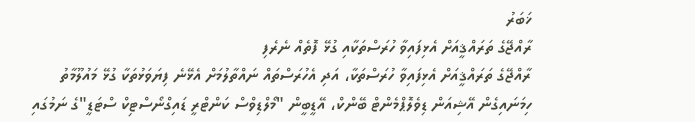ޚަބަރު
ރާއްޖޭގެ ތަރައްޤީއަށް އެޅިފައިވާ ހުރަސްތަކާއި ގުޅޭ ފޮތެއް ނެރެފި
ރާއްޖޭގެ ތަރައްޤީއަށް އެޅިފައިވާ ހުރަސްތަކާ، އަދި އެހުރަސްތައް ނައްތާލުމަށް އެޅޭނެ ފިޔަވަޅުތަކާ ގުޅޭ މައުލޫމާތު ހިމަނައިގެން އޭޝިއަން ޑިވެލޮޕްމެންޓް ބޭންކް، އޭޑީބީން "މޯލްޑިވްސް ކަންޓްރީ ޑައިގްނޯސްޓިކް ސްޓަޑީ"ގެ ނަމުގައި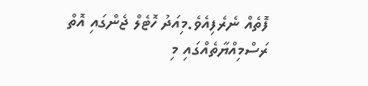ފޮތެއް ނެރެފިއެވެ.މިއަދު ހޮޓެލް ޖެންގައި އޮތް ރަސްމިއްޔާތެއްގައި މި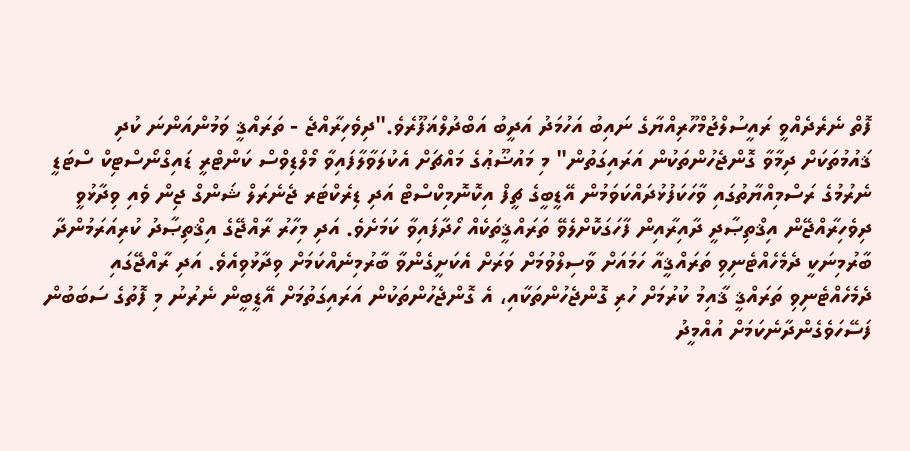ފޮތް ނެރެދެއްވީ ރައީސުލްޖުމްހޫރިއްޔާގެ ނައިބު އަހުމަދު އަދީބު އަބްދުލްޣަފޫރެވެ."ދިވެހިރާއްޖެ - ތަރައްޤީ ވަމުންއަންނަ ކުދި ޤައުމުތަކަށް ދިމާވާ ގޮންޖެހުންތަކުން އަރައިގަތުން" މި މައުޟޫޢުގެ މައްޗަށް އެކުލަވާލާފައިވާ މޯލްޑިވްސް ކަންޓްރީ ޑައިގްނޯސްޓިކް ސްޓަޑީ ނެރުމުގެ ރަސްމިއްޔާތުގައި ވާހަކަފުޅުދައްކަވަމުން އޭޑީބީގެ ޗީފް އިކޮނޮމިކްސްޓް އަދި ޑިރެކްޓަރ ޖެނެރަލް ޝަންގް ޖިން ވެއި ވިދާޅުވީ ދިވެހިރާއްޖޭން އިޤްތިޞާދީ ދާއިރާއިން ފާހަގަކޮށްލެވޭ ތަރައްޤީތަކެއް ހޯދާފައިވާ ކަމަށެވެ. އަދި މިހާރު ރާއްޖޭގެ އިޤްތިޞާދު ކުރިއަރަމުންދާ ބާރުމިނަކީ ދެމެހެއްޓެނިވި ތަރައްޤީއާ ހަމައަށް ވާސިލްވުމަށް ވަރަށް އެކަށީގެންވާ ބާރުމިނެއްކަމަށް ވިދާޅުވިއެވެ. އަދި ރާއްޖޭގައި ދެމެހެއްޓެނިވި ތަރައްޤީ ޤާއިމު ކުރުމަށް ހުރި ގޮންޖެހުންތަކާއި، އެ ގޮންޖެހުންތަކުން އަރައިގަތުމަށް އޭޑީބީން ނެރުނު މި ފޮތުގެ ސަބަބުން ފަސޭހަވެގެންދާނެކަމަށް އުއްމީދު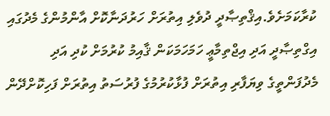ކުރާކަމަށެވެ.އިޤްތިޞާދީ ދުވެލި އިތުރަށް ހަރުދަނާކޮށް އާންމުންގެ މެދުގައި އިގްތިޞާދީ އަދި އިޖްތިމާޢީ ހަމަހަމަކަން ޤާއިމު ކުރުމަށް ކުދި އަދި މެދުފަންތީގެ ވިޔަފާރި އިތުރަށް ފުޅާކުރުމުގެ ފުރުސަތު އިތުރަށް ފަހިކޮށްދޭން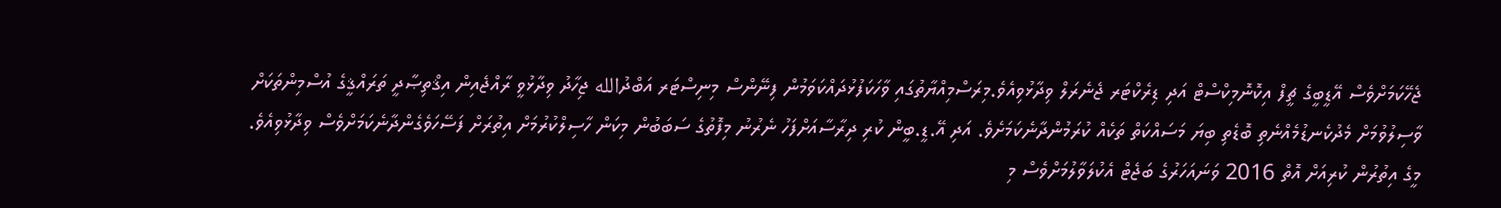ޖެހޭކަމަށްވެސް އޭޑީބީގެ ޗީފް އިކޮނޮމިކްސްޓް އަދި ޑިރެކްޓަރ ޖެނެރަލް ވިދާޅުވިއެވެ.މިރަސްމިއްޔާތުގައި ވާހަކަފުޅުދައްކަވަމުން ފިނޭންސް މިނިސްޓަރ އަބްދުالله ޖިހާދު ވިދާޅުވީ ރާއްޖެއިން އިޤްތިޞާދީ ތަރައްޤީގެ އުސްމިންތަކަށް ވާސިލުވުމަށް މެދުކެނޑުމެއްނެތި ބޮޑެތި ބިޔަ މަސައްކަތް ތަކެއް ކުރަމުންދާނެކަމަށެވެ. އަދި އޭ.ޑީ.ބީން ކުރި ދިރާސާއަށްފަހު ނެރުނު މިފޮތުގެ ސަބަބުން މިކަން ހާސިލްކުރުމަށް އިތުރަށް ފަސޭހަވެގެންދާނެކަމަށްވެސް ވިދާޅުވިއެވެ. މީގެ އިތުރުން ކުރިއަށް އޮތް 2016 ވަނައަހަރުގެ ބަޖެޓް އެކުލަވާލުމަށްވެސް މި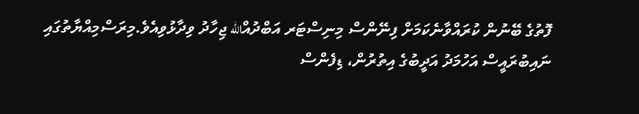ފޮތުގެ ބޭނުން ކުރައްވާނެކަމަށް ފިނޭންސް މިނިސްޓަރ އަބްދުއްالله ޖިހާދު ވިދާޅުވިއެވެ.މިރަސްމިއްޔާތުގައި ނައިބުރައީސް އަހުމަދު އަދީބުގެ އިތުރުން، ޑިފެންސް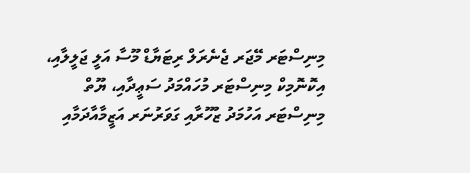މިނިސްޓަރ މޭޖަރ ޖެނެރަލް ރިޓަޔާޑް މޫސާ އަލީ ޖަލީލާއި، އިކޮނޮމިކް މިނިސްޓަރ މުހައްމަދު ސަޢީދާއި، ޔޫތް މިނިސްޓަރ އަހުމަދު ޒުހޫރާއި ގަވަރުނަރ އަޒީމާއާދަމާއި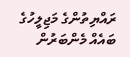ރައްޔިތުންގެ މަޖިލީހުގެ ބައެއް މެންބަރުން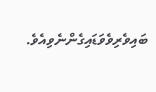ބައިވެރިވެވަޑައިގެންނެވިއެވެ.